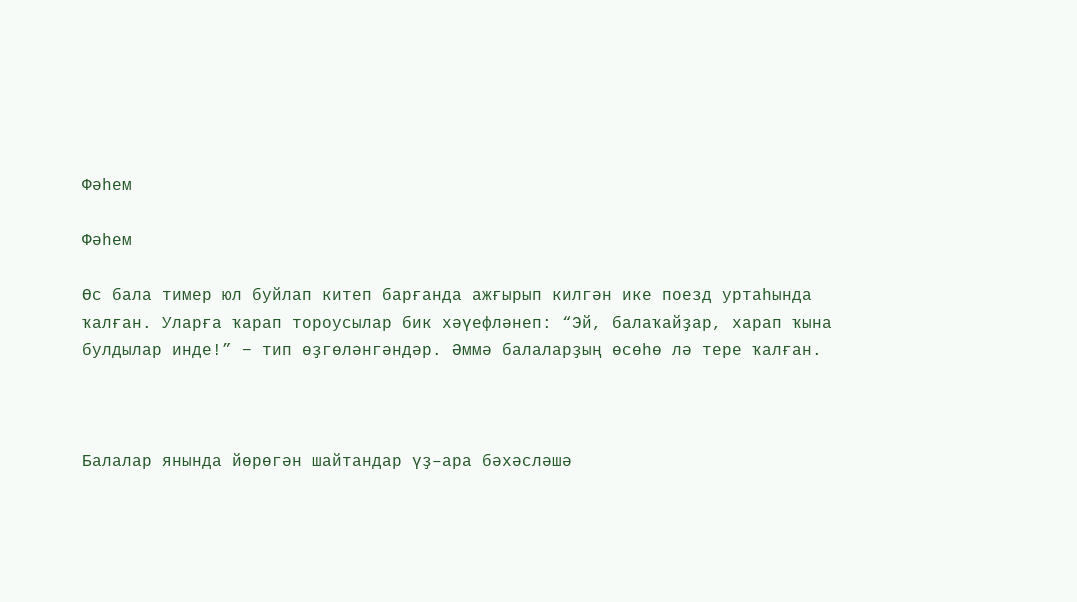Фәһем

Фәһем

Өс бала тимер юл буйлап китеп барғанда ажғырып килгән ике поезд уртаһында ҡалған. Уларға ҡарап тороусылар бик хәүефләнеп: “Эй, балаҡайҙар, харап ҡына булдылар инде!” − тип өҙгөләнгәндәр. Әммә балаларҙың өсөһө лә тере ҡалған.



Балалар янында йөрөгән шайтандар үҙ–ара бәхәсләшә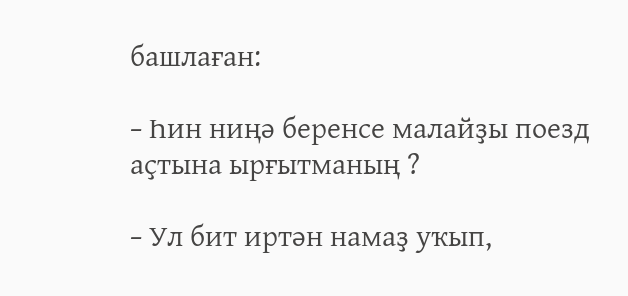башлаған:

− Һин ниңә беренсе малайҙы поезд аҫтына ырғытманың ?

− Ул бит иртән намаҙ уҡып,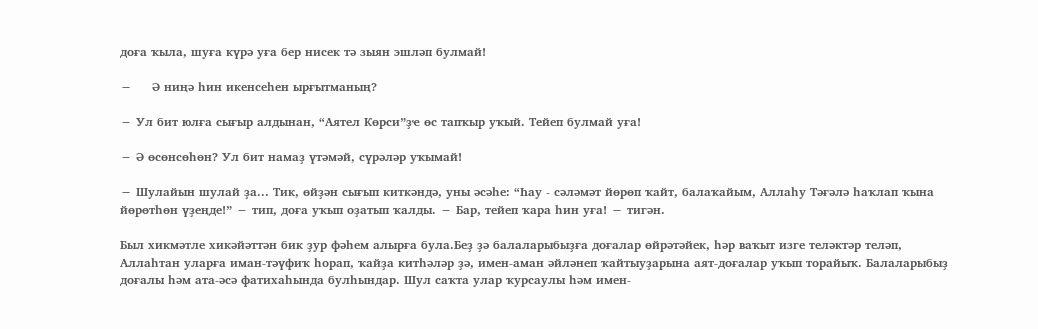доға ҡыла, шуға күрә уға бер нисек тә зыян эшләп булмай!

−     Ә ниңә һин икенсеһен ырғытманың?

− Ул бит юлға сығыр алдынан, “Аятел Көрси”ҙҽ өс тапҡыр уҡый. Тейеп булмай уға!

− Ә өсөнсөһөн? Ул бит намаҙ үтәмәй, сүрәләр уҡымай!

− Шулайын шулай ҙа... Тик, өйҙән сығып киткәндә, уны әсәһе: “Һау - сәләмәт йөрөп ҡайт, балаҡайым, Аллаһу Тәғәлә һаҡлап ҡына йөрөтһөн үҙеңде!” − тип, доға уҡып оҙатып ҡалды. − Бар, тейеп ҡара һин уға! − тигән.

Был хикмәтле хикәйәттән бик ҙур фәһем алырға була.Беҙ ҙә балаларыбыҙға доғалар өйрәтәйек, һәр ваҡыт изге теләктәр теләп, Аллаһтан уларға иман-тәүфиҡ һорап, ҡайҙа китһәләр ҙә, имен-аман әйләнеп ҡайтыуҙарына аят-доғалар уҡып торайыҡ. Балаларыбыҙ доғалы һәм ата-әсә фатихаһында булһындар. Шул саҡта улар ҡурсаулы һәм имен-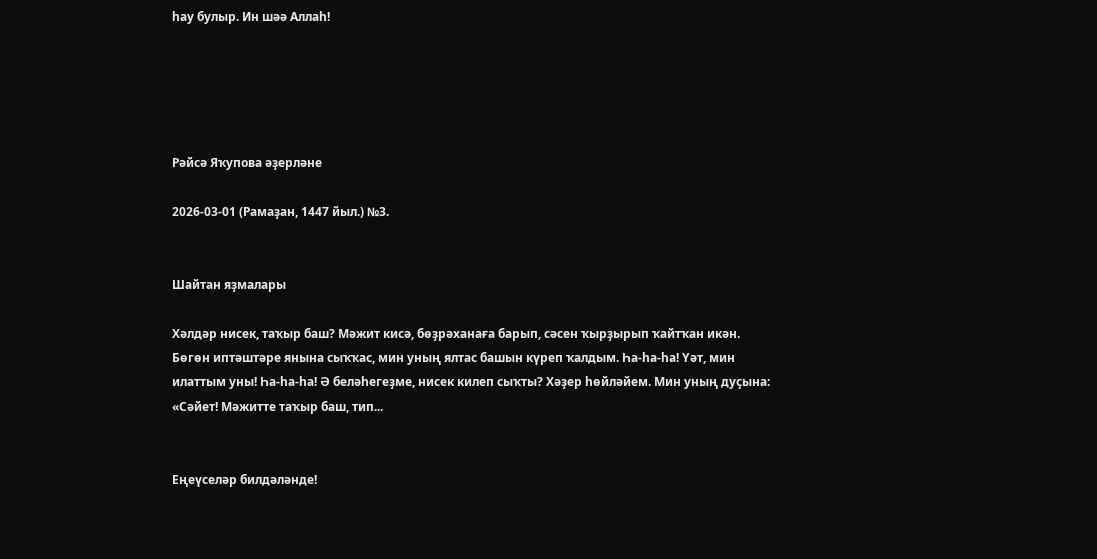һау булыр. Ин шәә Аллаһ!





Рәйсә Яҡупова әҙерләне

2026-03-01 (Рамаҙан, 1447 йыл.) №3.


Шайтан яҙмалары

Хәлдәр нисек, таҡыр баш? Мәжит кисә, бөҙрәханаға барып, сәсен ҡырҙырып ҡайтҡан икән. Бөгөн иптәштәре янына сыҡҡас, мин уның ялтас башын күреп ҡалдым. Һа-һа-һа! Үәт, мин илаттым уны! Һа-һа-һа! Ә беләһегеҙме, нисек килеп сыҡты? Хәҙер һөйләйем. Мин уның дуҫына: «Сәйет! Мәжитте таҡыр баш, тип...


Еңеүселәр билдәләнде!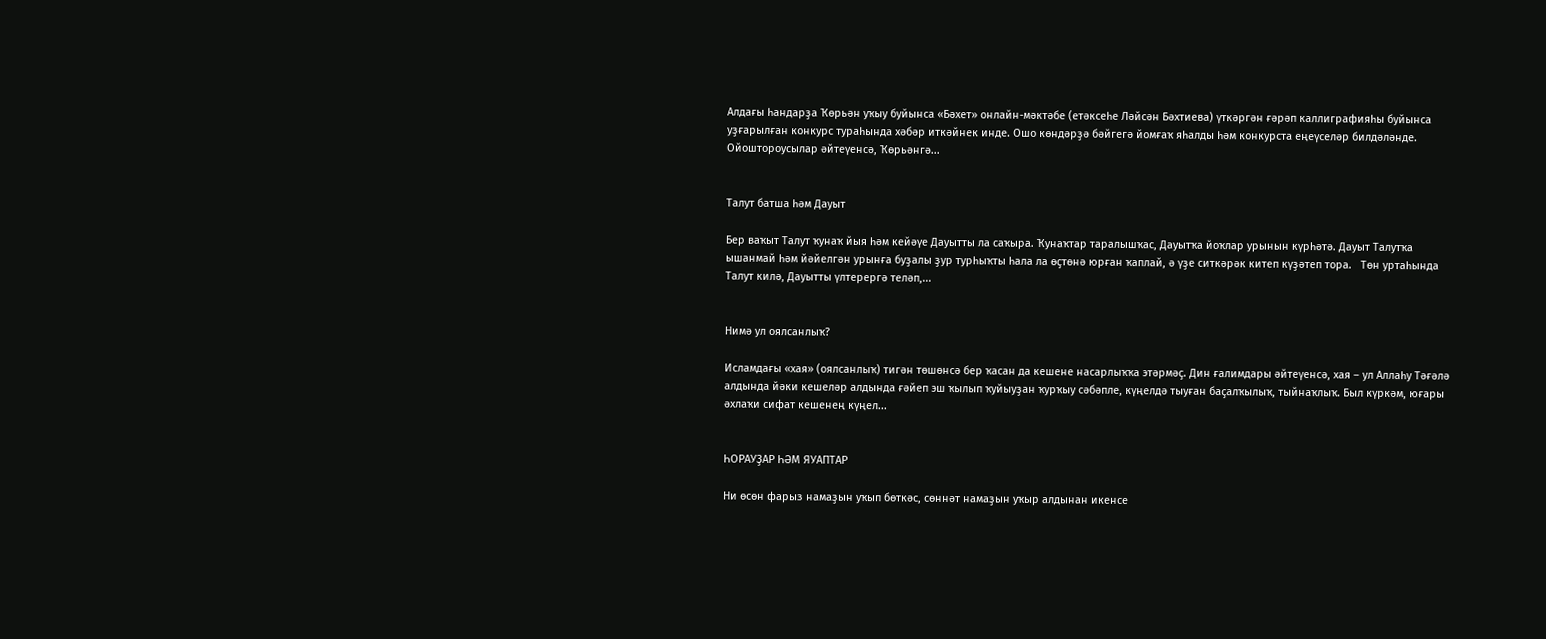Алдағы һандарҙа Ҡөрьән уҡыу буйынса «Бәхет» онлайн-мәктәбе (етәксеһе Ләйсән Бәхтиева) үткәргән ғәрәп каллиграфияһы буйынса уҙғарылған конкурс тураһында хәбәр иткәйнек инде. Ошо көндәрҙә бәйгегә йомғаҡ яһалды һәм конкурста еңеүселәр билдәләнде.   Ойоштороусылар әйтеүенсә, Ҡөрьәнгә...


Талут батша һәм Дауыт

Бер ваҡыт Талут ҡунаҡ йыя һәм кейәүе Дауытты ла саҡыра. Ҡунаҡтар таралышҡас, Дауытҡа йоҡлар урынын күрһәтә. Дауыт Талутҡа ышанмай һәм йәйелгән урынға буҙалы ҙур турһыҡты һала ла өҫтөнә юрған ҡаплай, ә үҙе ситкәрәк китеп күҙәтеп тора.   Төн уртаһында Талут килә, Дауытты үлтерергә теләп,...


Нимә ул оялсанлыҡ?

Исламдағы «хая» (оялсанлыҡ) тигән төшөнсә бер ҡасан да кешене насарлыҡҡа этәрмәҫ. Дин ғалимдары әйтеүенсә, хая – ул Аллаһу Тәғәлә алдында йәки кешеләр алдында ғәйеп эш ҡылып ҡуйыуҙан ҡурҡыу сәбәпле, күңелдә тыуған баҫалҡылыҡ, тыйнаҡлыҡ. Был күркәм, юғары әхлаҡи сифат кешенең күңел...


ҺОРАУҘАР ҺӘМ ЯУАПТАР

Ни өсөн фарыз намаҙын уҡып бөткәс, сөннәт намаҙын уҡыр алдынан икенсе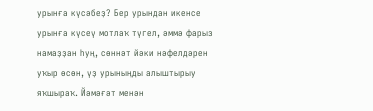урынға күсәбеҙ? Бер урындан икенсе урынға күсеү мотлаҡ түгел, әммә фарыз намаҙҙан һуң, сөннәт йәки нәфелдәрен уҡыр өсөн, үҙ урыныңды алыштырыу яҡшыраҡ. Йәмәғәт менән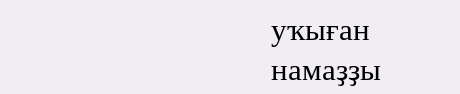уҡыған намаҙҙы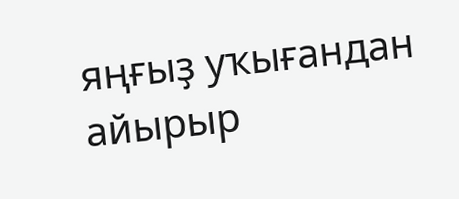яңғыҙ уҡығандан айырыр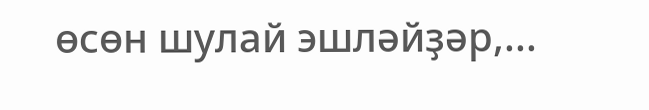өсөн шулай эшләйҙәр,...